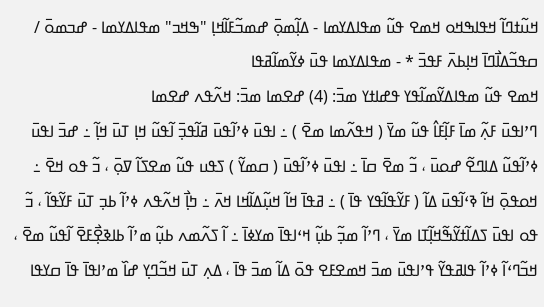ߞߎ߬ߙߣߊ߬ ߞߟߊߒߞߋ ߞߘߐ ߟߎ߬ ߘߟߊߡߌߘߊ - ߡߊ߲߬ߘߋ߲߫ ߝߘߏ߬ߓߊ߬ߞߊ߲ "ߒߞߏ" ߘߟߊߡߌߘߊ - ߝߏߘߋ߫ / ߛߟߏ߬ߡߊ߯ߣߊ߫ ߞߊ߲ߕߍ߫ ߓߟߏ߫ * - ߘߟߊߡߌߘߊ ߟߎ߫ ߦߌ߬ߘߊ߬ߥߟߊ
ߞߘߐ ߟߎ߬ ߘߟߊߡߌ߬ߘߊ߬ߟߌ ߟߝߊߙߌ ߘߏ߫: (4) ߝߐߘߊ ߘߏ߫: ߞߍ߬ߟߍ ߝߐߘߊ
ߣߴߊߟߎ߫ ߓߍ߲߬ ߘߊ߫ ߓߊ߲߬ߓߊ߮ ߟߎ߬ ߘߌ߫ ( ߞߟߍ߬ߘߊ ߘߐ߫ ) ߸ ߊߟߎ߫ ߦߴߊ߬ߟߎ߫ ߥߊ߬ߟߏ߲߫ ߊ߬ߟߎ߬ ߞߊ߲ ߠߎ߫ ߞߊ߲߬ ߸ ߝߏ߫ ߊߟߎ߫ ߦߴߊ߬ߟߎ߬ ߡߊߣߐ߬ ߝߋߎ߫ ، ߏ߬ ߘߐ߫ ߛߊ߫ ߸ ߊߟߎ߫ ߦߴߊ߬ߟߎ߫ ( ߛߘߌ߬ ) ߖߟߎ ߟߎ߬ ߘߐߖߊ߬ ߜߋ߲߫ ، ߏ߬ ߟߋ ߞߐ߫ ߸ ߞߋߟߋ߲߫ ߞߊ߬ ߢߵߊ߬ߟߎ߫ ߡߊ߬ ( ߓߌ߬ߟߊ߬ߟߌ ߟߊ߫ ) ߸ ߥߟߊ߫ ߞߊ߬ ߞߎ߲߬ߡߊ߬ߞߊ ߞߍ߫ ߸ ߤߊ߲߯ ߞߍ߬ߟߍ ߦߴߊ߬ ߕߏ߲ ߠߎ߫ ߓߌ߬ߟߊ߬ ، ߏ߬ ߟߋ ߊߟߎ߫ ߖߡߊ߬ߙߌ߬ߒ߬ߞߊ߲߬ߠߊ ߘߌ߫ ، ߣߴߊ߬ ߘߏ߲߬ ߕߎ߲߬ ߞߵߊߟߊ߫ ߘߌߦߊ߫ ߸ ߊ߬ ߖߍ߬ߘߍ ߕߎ߲߬ ߘߴߊ߬ ߕߊߢߐ߲߯ߓߐ߫ ߊ߬ߟߎ߬ ߘߐ߫ ، ߞߏ߬ߣߵߊ߬ ߦߴߊ߬ ߟߊߥߟߌ߬ ߟߴߊߟߎ߫ ߘߏ߫ ߞߘߐߓߐ ߟߋ߫ ߡߊ߬ ߘߏ߫ ߟߊ߫ ، ߡߍ߲ ߠߎ߫ ߞߏ߬ߣߌ߲ ߝߊ߰ ߘߴߊߟߊ߫ ߟߊ߫ ߛߌߟߊ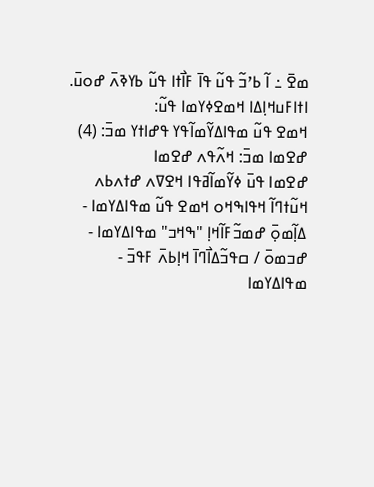ߘߐ߫ ߸ ߊ߬ ߕߴߏ߬ ߟߎ߬ ߟߊ߫ ߓߊ߯ߙߊ ߟߎ߬ ߕߌߢߍ߫ ߝߋߎ߫.
ߊߙߊߓߎߞߊ߲ߡߊ ߞߘߐߦߌߘߊ ߟߎ߬:
ߞߘߐ ߟߎ߬ ߘߟߊߡߌ߬ߘߊ߬ߟߌ ߟߝߊߙߌ ߘߏ߫: (4) ߝߐߘߊ ߘߏ߫: ߞߍ߬ߟߍ ߝߐߘߊ
ߝߐߘߊ ߟߎ߫ ߦߌ߬ߘߊ߬ߥߟߊ ߞߐߜߍ ߝߙߍߕߍ
ߞߎ߬ߙߣߊ߬ ߞߟߊߒߞߋ ߞߘߐ ߟߎ߬ ߘߟߊߡߌߘߊ - ߡߊ߲߬ߘߋ߲߫ ߝߘߏ߬ߓߊ߬ߞߊ߲ "ߒߞߏ" ߘߟߊߡߌߘߊ - ߝߏߘߋ߫ / ߛߟߏ߬ߡߊ߯ߣߊ߫ ߞߊ߲ߕߍ߫ ߓߟߏ߫ - ߘߟߊߡߌߘߊ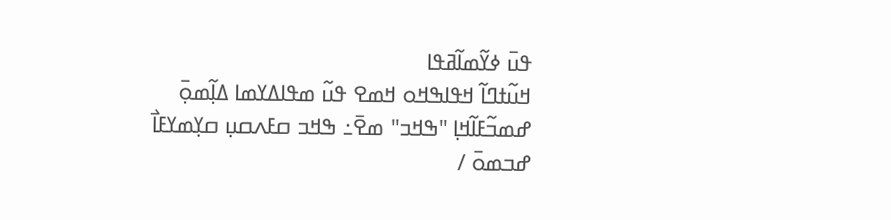ߟߎ߫ ߦߌ߬ߘߊ߬ߥߟߊ
ߞߎ߬ߙߣߊ߬ ߞߟߊߒߞߋ ߞߘߐ ߟߎ߬ ߘߟߊߡߌߘߊ ߡߊ߲߬ߘߋ߲߫ ߝߘߏ߬ߓߊ߬ߞߊ߲ "ߒߞߏ" ߘߐ߫߸ ߒߞߏ ߛߓߍߛߎ߲ ߛߌ߲ߘߌߓߊ߯ ߝߏߘߋ߫ /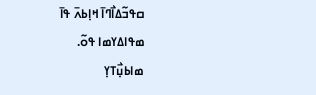ߛߟߏ߬ߡߊ߯ߣߊ߫ ߞߊ߲ߕߍ߫ ߟߊ߫ ߘߟߊߡߌߘߊ ߟߋ߬.
ߘߊߕߎ߲߯ߠߌ߲